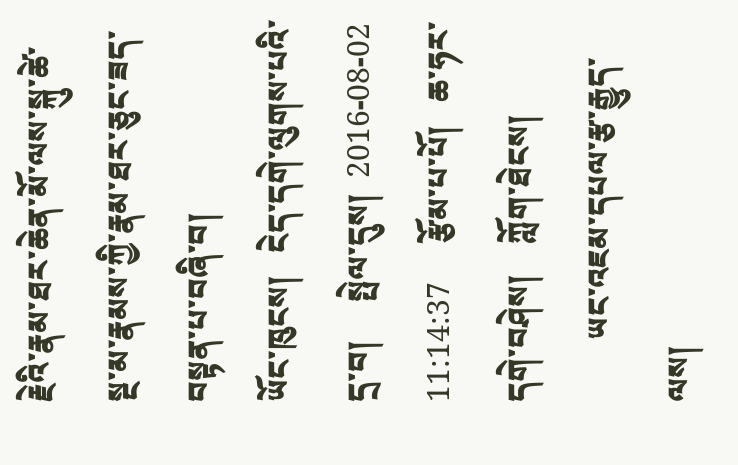རྗེའི་རྣམ་ཐར་ཆེན་མོ་ལས་སྐུ་ཚེ་སྔ་མ་རྣམས་ཀྱི་རྣམ་ཐར་ཅུང་ཟད་བསྟན་པ་བཞི་བ།
ཡོང་ཁུངས།   ངེད་དགེ་ལུགས་པའི་དྲ་བ།     སྤེལ་དུས།  2016-08-02 11:14:37     རྩོམ་པ་པོ།   ཆ་ཧར་དགེ་བཤེས།    ཀློག་ཐེངས།
        ཡང་འཇམ་དཔལ་རྩ་རྒྱུད་ལས།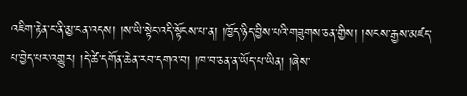འཇིག་རྟེན་ང་ནི་མྱ་ངན་འདས། །ས་ཡི་སྟེང་འདི་སྟོངས་པ་ན། །ཁྱོད་ཉིད་བྱིས་པའི་གཟུགས་ཅན་གྱིས། །སངས་རྒྱས་མཛད་པ་བྱེད་པར་འགྱུར། །དེ་ཚེ་དགོན་ཆེན་རབ་དགའ་བ། །ཁ་བ་ཅན་ན་ཡོད་པ་ཡིན། །ཞེས་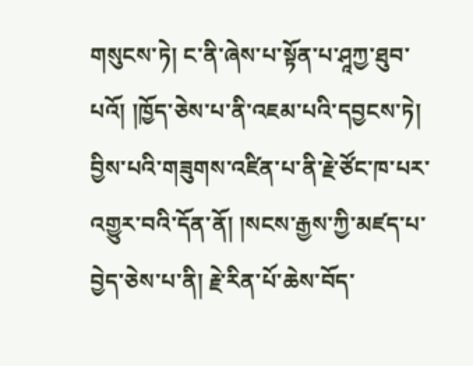གསུངས་ཏེ། ང་ནི་ཞེས་པ་སྟོན་པ་ཤཱཀྱ་ཐུབ་པའོ། །ཁྱོད་ཅེས་པ་ནི་འཇམ་པའི་དབྱངས་ཏེ། བྱིས་པའི་གཟུགས་འཛིན་པ་ནི་རྗེ་ཙོང་ཁ་པར་འགྱུར་བའི་དོན་ནོ། །སངས་རྒྱས་ཀྱི་མཛད་པ་བྱེད་ཅེས་པ་ནི། རྗེ་རིན་པོ་ཆེས་བོད་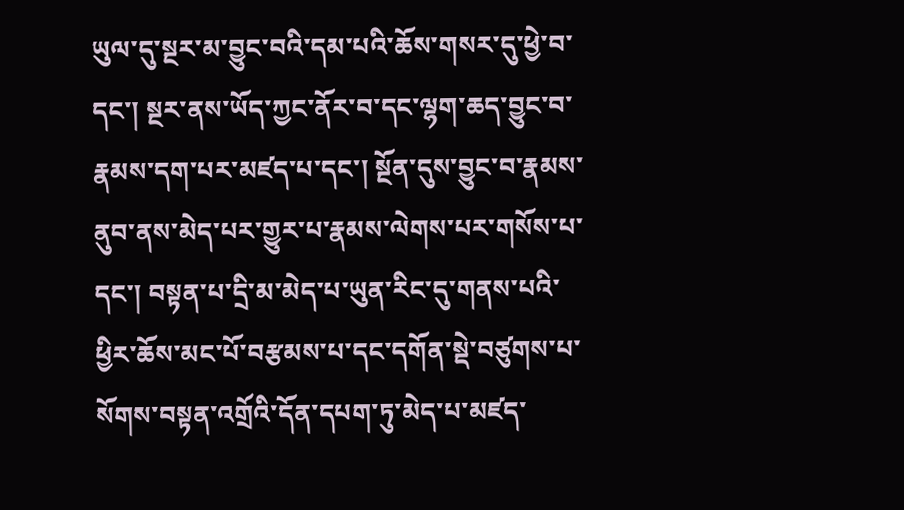ཡུལ་དུ་སྔར་མ་བྱུང་བའི་དམ་པའི་ཆོས་གསར་དུ་ཕྱེ་བ་དང་། སྔར་ནས་ཡོད་ཀྱང་ནོར་བ་དང་ལྷག་ཆད་བྱུང་བ་རྣམས་དག་པར་མཛད་པ་དང་། སྔོན་དུས་བྱུང་བ་རྣམས་ནུབ་ནས་མེད་པར་གྱུར་པ་རྣམས་ལེགས་པར་གསོས་པ་དང་། བསྟན་པ་དྲི་མ་མེད་པ་ཡུན་རིང་དུ་གནས་པའི་ཕྱིར་ཆོས་མང་པོ་བརྩམས་པ་དང་དགོན་སྡེ་བཙུགས་པ་སོགས་བསྟན་འགྲོའི་དོན་དཔག་ཏུ་མེད་པ་མཛད་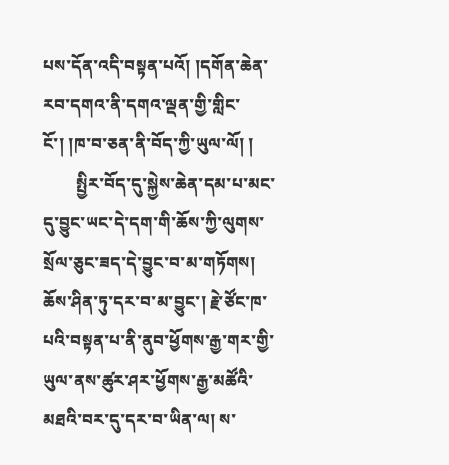པས་དོན་འདི་བསྟན་པའོ། །དགོན་ཆེན་རབ་དགའ་ནི་དགའ་ལྡན་གྱི་གླིང་ངོ་། །ཁ་བ་ཅན་ནི་བོད་ཀྱི་ཡུལ་ལོ། །
        སྤྱིར་བོད་དུ་སྐྱེས་ཆེན་དམ་པ་མང་དུ་བྱུང་ཡང་དེ་དག་གི་ཆོས་ཀྱི་ལུགས་སྲོལ་ཅུང་ཟད་དེ་བྱུང་བ་མ་གཏོགས། ཆོས་ཤིན་ཏུ་དར་བ་མ་བྱུང་། རྗེ་ཙོང་ཁ་པའི་བསྟན་པ་ནི་ནུབ་ཕྱོགས་རྒྱ་གར་གྱི་ཡུལ་ནས་ཚུར་ཤར་ཕྱོགས་རྒྱ་མཚོའི་མཐའི་བར་དུ་དར་བ་ཡིན་ལ། ས་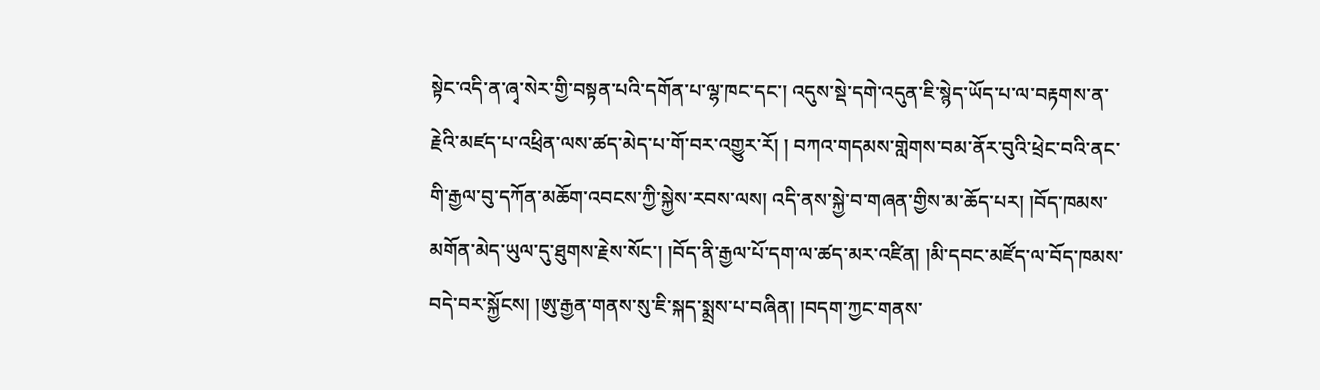སྟེང་འདི་ན་ཞྭ་སེར་གྱི་བསྟན་པའི་དགོན་པ་ལྷ་ཁང་དང་། འདུས་སྡེ་དགེ་འདུན་ཇི་སྙེད་ཡོད་པ་ལ་བརྟགས་ན་རྗེའི་མཛད་པ་འཕྲིན་ལས་ཚད་མེད་པ་གོ་བར་འགྱུར་རོ། ། བཀའ་གདམས་གླེགས་བམ་ནོར་བུའི་ཕྲེང་བའི་ནང་གི་རྒྱལ་བུ་དཀོན་མཆོག་འབངས་ཀྱི་སྐྱེས་རབས་ལས། འདི་ནས་སྐྱེ་བ་གཞན་གྱིས་མ་ཆོད་པར། །བོད་ཁམས་མགོན་མེད་ཡུལ་དུ་ཐུགས་རྗེས་སོང་། །བོད་ནི་རྒྱལ་པོ་དག་ལ་ཚད་མར་འཛིན། །མི་དབང་མཛོད་ལ་བོད་ཁམས་བདེ་བར་སྐྱོངས། །ཨུ་རྒྱན་གནས་སུ་ཇི་སྐད་སྨྲས་པ་བཞིན། །བདག་ཀྱང་གནས་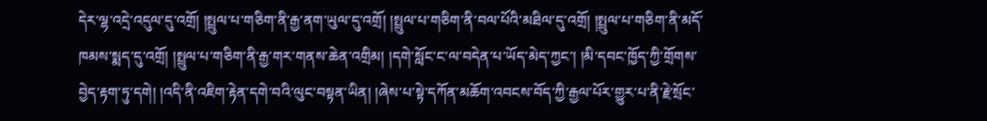དེར་ལྷ་འདྲེ་འདུལ་དུ་འགྲོ། །སྤྲུལ་པ་གཅིག་ནི་རྒྱ་ནག་ཡུལ་དུ་འགྲོ། །སྤྲུལ་པ་གཅིག་ནི་བལ་པོའི་མཐིལ་དུ་འགྲོ། །སྤྲུལ་པ་གཅིག་ནི་མདོ་ཁམས་སྨད་དུ་འགྲོ། །སྤྲུལ་པ་གཅིག་ནི་རྒྱ་གར་གནས་ཆེན་འགྲིམ། །དགེ་སློང་ང་ལ་བདེན་པ་ཡོད་མེད་ཀྱང་། །མི་དབང་ཁྱོད་ཀྱི་གྲོགས་བྱེད་རྟག་ཏུ་དགེ། །འདི་ནི་འཇིག་རྟེན་དགེ་བའི་ལུང་བསྟན་ཡིན། །ཞེས་པ་སྟེ་དཀོན་མཆོག་འབངས་བོད་ཀྱི་རྒྱལ་པོར་གྱུར་པ་ནི་རྗེ་སྲོང་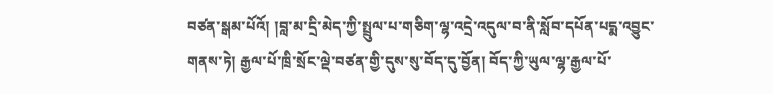བཙན་སྒམ་པོའོ། །བླ་མ་དྲི་མེད་ཀྱི་སྤྲུལ་པ་གཅིག་ལྷ་འདྲེ་འདུལ་བ་ནི་སློབ་དཔོན་པདྨ་འབྱུང་གནས་ཏེ། རྒྱལ་པོ་ཁྲི་སྲོང་ལྡེ་བཙན་གྱི་དུས་སུ་བོད་དུ་བྱོན། བོད་ཀྱི་ཡུལ་ལྷ་རྒྱལ་པོ་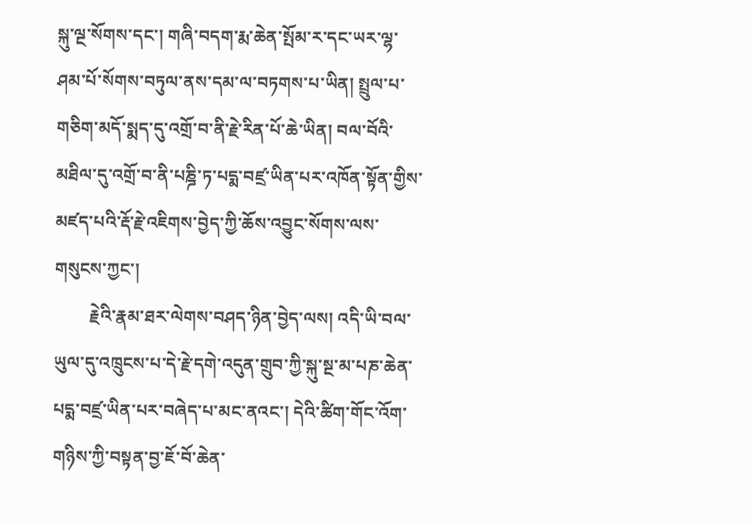སྐུ་ལྔ་སོགས་དང་། གཞི་བདག་རྨ་ཆེན་སྤོམ་ར་དང་ཡར་ལྷ་ཤམ་པོ་སོགས་བཏུལ་ནས་དམ་ལ་བཏགས་པ་ཡིན། སྤྲུལ་པ་གཅིག་མདོ་སྨད་དུ་འགྲོ་བ་ནི་རྗེ་རིན་པོ་ཆེ་ཡིན། བལ་བོའི་མཐིལ་དུ་འགྲོ་བ་ནི་པཎྜི་ཏ་པདྨ་བཛྲ་ཡིན་པར་འཁོན་སྟོན་གྱིས་མཛད་པའི་རྡོ་རྗེ་འཇིགས་བྱེད་ཀྱི་ཆོས་འབྱུང་སོགས་ལས་གསུངས་ཀྱང་།
        རྗེའི་རྣམ་ཐར་ལེགས་བཤད་ཉིན་བྱེད་ལས། འདི་ཡི་བལ་ཡུལ་དུ་འཁྲུངས་པ་དེ་རྗེ་དགེ་འདུན་གྲུབ་ཀྱི་སྐུ་སྔ་མ་པཎ་ཆེན་པདྨ་བཛྲ་ཡིན་པར་བཞེད་པ་མང་ནའང་། དེའི་ཚིག་གོང་འོག་གཉིས་ཀྱི་བསྟན་བྱ་ཇོ་བོ་ཆེན་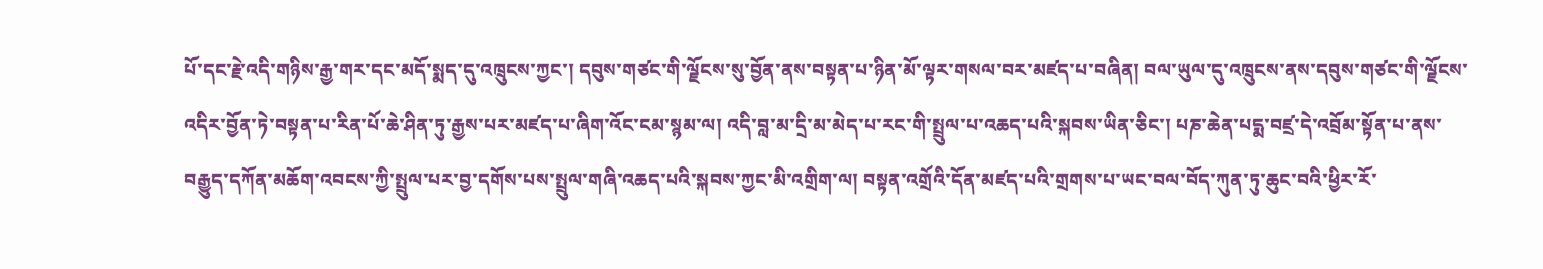པོ་དང་རྗེ་འདི་གཉིས་རྒྱ་གར་དང་མདོ་སྨད་དུ་འཁྲུངས་ཀྱང་། དབུས་གཙང་གི་ལྗོངས་སུ་བྱོན་ནས་བསྟན་པ་ཉིན་མོ་ལྟར་གསལ་བར་མཛད་པ་བཞིན། བལ་ཡུལ་དུ་འཁྲུངས་ནས་དབུས་གཙང་གི་ལྗོངས་འདིར་བྱོན་ཏེ་བསྟན་པ་རིན་པོ་ཆེ་ཤིན་ཏུ་རྒྱས་པར་མཛད་པ་ཞིག་འོང་ངམ་སྙམ་ལ། འདི་བླ་མ་དྲི་མ་མེད་པ་རང་གི་སྤྲུལ་པ་འཆད་པའི་སྐབས་ཡིན་ཅིང་། པཎ་ཆེན་པདྨ་བཛྲ་དེ་འབྲོམ་སྟོན་པ་ནས་བརྒྱུད་དཀོན་མཆོག་འབངས་ཀྱི་སྤྲུལ་པར་བྱ་དགོས་པས་སྤྲུལ་གཞི་འཆད་པའི་སྐབས་ཀྱང་མི་འགྲིག་ལ། བསྟན་འགྲོའི་དོན་མཛད་པའི་གྲགས་པ་ཡང་བལ་བོད་ཀུན་ཏུ་ཆུང་བའི་ཕྱིར་རོ་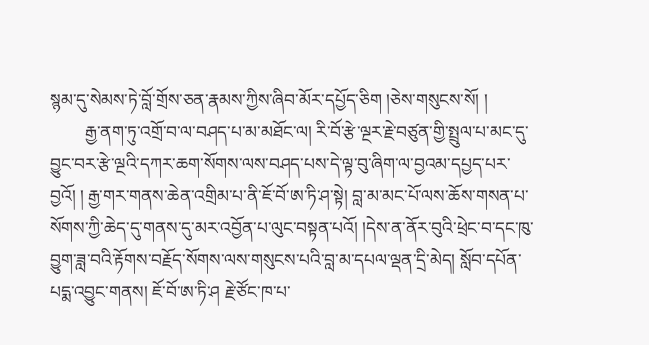སྙམ་དུ་སེམས་ཏེ་བློ་གྲོས་ཅན་རྣམས་ཀྱིས་ཞིབ་མོར་དཔྱོད་ཅིག །ཅེས་གསུངས་སོ། །
        རྒྱ་ནག་ཏུ་འགྲོ་བ་ལ་བཤད་པ་མ་མཐོང་ལ། རི་བོ་རྩེ་ལྔར་རྗེ་བཙུན་གྱི་སྤྲུལ་པ་མང་དུ་བྱུང་བར་རྩེ་ལྔའི་དཀར་ཆག་སོགས་ལས་བཤད་པས་དེ་ལྟ་བུ་ཞིག་ལ་བྱའམ་དཔྱད་པར་བྱའོ། ། རྒྱ་གར་གནས་ཆེན་འགྲིམ་པ་ནི་ཇོ་བོ་ཨ་ཏི་ཤ་སྟེ། བླ་མ་མང་པོ་ལས་ཆོས་གསན་པ་སོགས་ཀྱི་ཆེད་དུ་གནས་དུ་མར་འབྱོན་པ་ལུང་བསྟན་པའོ། །དེས་ན་ནོར་བུའི་ཕྲེང་བ་དང་ཁུ་བྱུག་ཟླ་བའི་རྟོགས་བརྗོད་སོགས་ལས་གསུངས་པའི་བླ་མ་དཔལ་ལྡན་དྲི་མེད། སློབ་དཔོན་པདྨ་འབྱུང་གནས། ཇོ་བོ་ཨ་ཏི་ཤ རྗེ་ཙོང་ཁ་པ་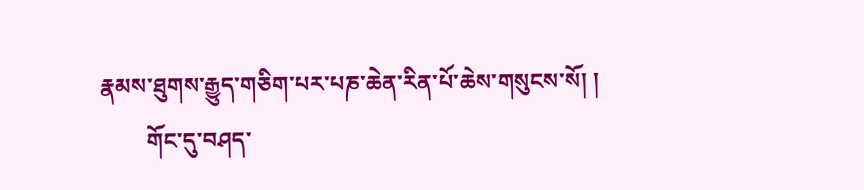རྣམས་ཐུགས་རྒྱུད་གཅིག་པར་པཎ་ཆེན་རིན་པོ་ཆེས་གསུངས་སོ། །
        གོང་དུ་བཤད་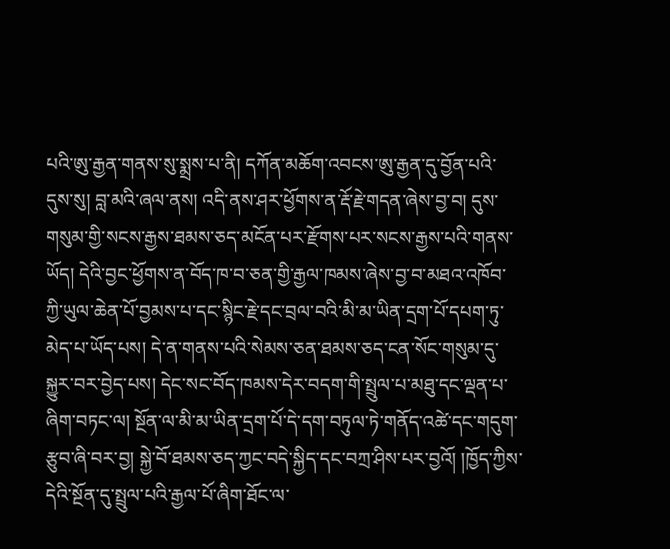པའི་ཨུ་རྒྱན་གནས་སུ་སྨྲས་པ་ནི། དཀོན་མཆོག་འབངས་ཨུ་རྒྱན་དུ་བྱོན་པའི་དུས་སུ། བླ་མའི་ཞལ་ནས། འདི་ནས་ཤར་ཕྱོགས་ན་རྡོ་རྗེ་གདན་ཞེས་བྱ་བ། དུས་གསུམ་གྱི་སངས་རྒྱས་ཐམས་ཅད་མངོན་པར་རྫོགས་པར་སངས་རྒྱས་པའི་གནས་ཡོད། དེའི་བྱང་ཕྱོགས་ན་བོད་ཁ་བ་ཅན་གྱི་རྒྱལ་ཁམས་ཞེས་བྱ་བ་མཐའ་འཁོབ་ཀྱི་ཡུལ་ཆེན་པོ་བྱམས་པ་དང་སྙིང་རྗེ་དང་བྲལ་བའི་མི་མ་ཡིན་དྲག་པོ་དཔག་ཏུ་མེད་པ་ཡོད་པས། དེ་ན་གནས་པའི་སེམས་ཅན་ཐམས་ཅད་ངན་སོང་གསུམ་དུ་སྐྱུར་བར་བྱེད་པས། དེང་སང་བོད་ཁམས་དེར་བདག་གི་སྤྲུལ་པ་མཐུ་དང་ལྡན་པ་ཞིག་བཏང་ལ། སྔོན་ལ་མི་མ་ཡིན་དྲག་པོ་དེ་དག་བཏུལ་ཏེ་གནོད་འཚེ་དང་གདུག་རྩུབ་ཞི་བར་བྱ། སྐྱེ་བོ་ཐམས་ཅད་ཀྱང་བདེ་སྐྱིད་དང་བཀྲ་ཤིས་པར་བྱའོ། །ཁྱོད་ཀྱིས་དེའི་སྔོན་དུ་སྤྲུལ་པའི་རྒྱལ་པོ་ཞིག་ཐོང་ལ་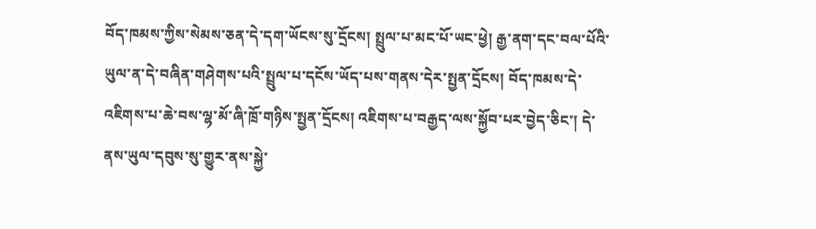བོད་ཁམས་ཀྱིས་སེམས་ཅན་དེ་དག་ཡོངས་སུ་དྲོངས། སྤྲུལ་པ་མང་པོ་ཡང་ཕྱེ། རྒྱ་ནག་དང་བལ་པོའི་ཡུལ་ན་དེ་བཞིན་གཤེགས་པའི་སྤྲུལ་པ་དངོས་ཡོད་པས་གནས་དེར་སྤྱན་དྲོངས། བོད་ཁམས་དེ་འཇིགས་པ་ཆེ་བས་ལྷ་མོ་ཞི་ཁྲོ་གཉིས་སྤྱན་དྲོངས། འཇིགས་པ་བརྒྱད་ལས་སྐྱོབ་པར་བྱེད་ཅིང་། དེ་ནས་ཡུལ་དབུས་སུ་གྱུར་ནས་སྐྱེ་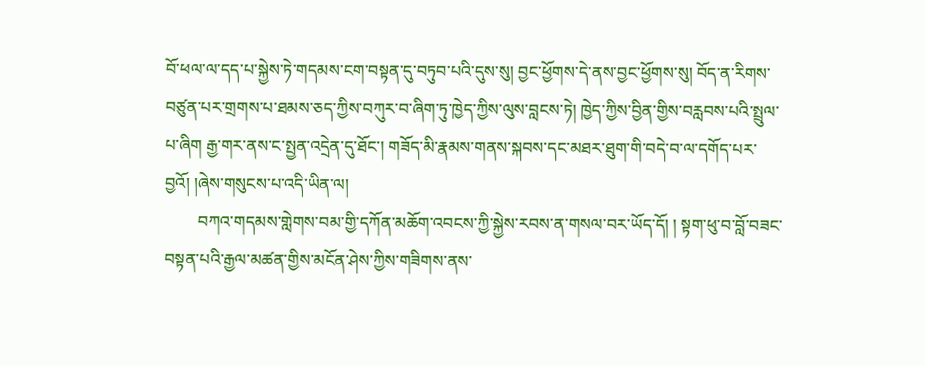བོ་ཕལ་ལ་དད་པ་སྐྱེས་ཏེ་གདམས་ངག་བསྟན་དུ་བཏུབ་པའི་དུས་སུ། བྱང་ཕྱོགས་དེ་ནས་བྱང་ཕྱོགས་སུ། བོད་ན་རིགས་བཙུན་པར་གྲགས་པ་ཐམས་ཅད་ཀྱིས་བཀུར་བ་ཞིག་ཏུ་ཁྱེད་ཀྱིས་ལུས་བླངས་ཏེ། ཁྱེད་ཀྱིས་བྱིན་གྱིས་བརླབས་པའི་སྤྲུལ་པ་ཞིག རྒྱ་གར་ནས་ང་སྤྱན་འདྲེན་དུ་ཐོང་། གཟོད་མི་རྣམས་གནས་སྐབས་དང་མཐར་ཐུག་གི་བདེ་བ་ལ་དགོད་པར་བྱའོ། །ཞེས་གསུངས་པ་འདི་ཡིན་ལ།
        བཀའ་གདམས་གླེགས་བམ་གྱི་དཀོན་མཆོག་འབངས་ཀྱི་སྐྱེས་རབས་ན་གསལ་བར་ཡོད་དོ། ། སྟག་ཕུ་བ་བློ་བཟང་བསྟན་པའི་རྒྱལ་མཚན་གྱིས་མངོན་ཤེས་ཀྱིས་གཟིགས་ནས་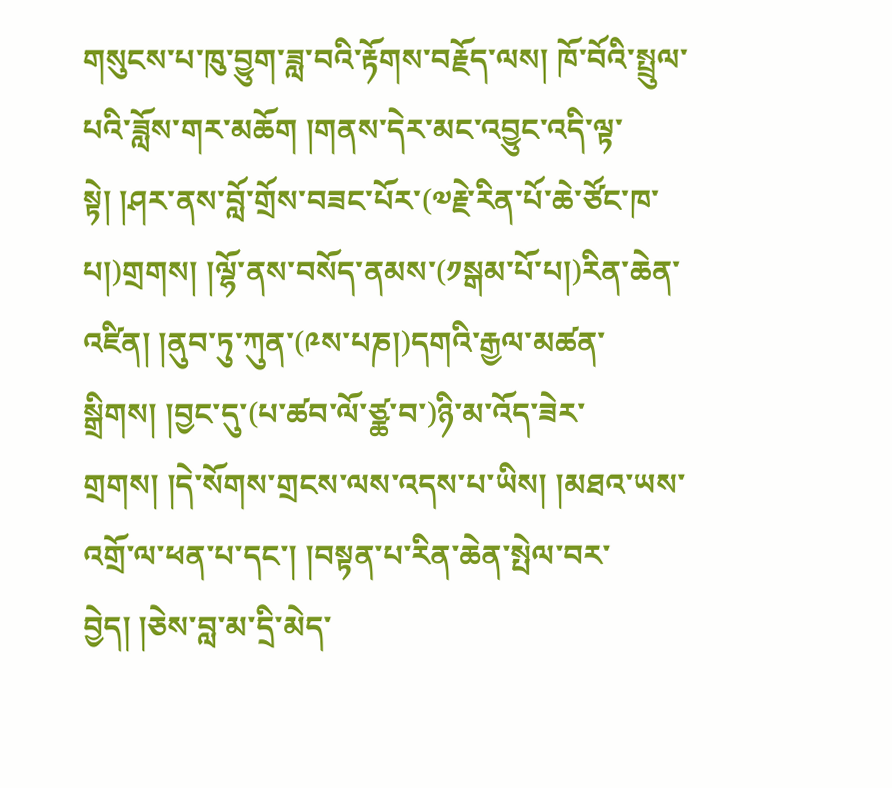གསུངས་པ་ཁུ་བྱུག་ཟླ་བའི་རྟོགས་བརྗོད་ལས། ཁོ་བོའི་སྤྲུལ་པའི་ཟློས་གར་མཆོག །གནས་དེར་མང་འབྱུང་འདི་ལྟ་སྟེ། །ཤར་ནས་བློ་གྲོས་བཟང་པོར་(༧རྗེ་རིན་པོ་ཆེ་ཙོང་ཁ་པ།)གྲགས། །ལྷོ་ནས་བསོད་ནམས་(༡སྒམ་པོ་པ།)རིན་ཆེན་འཛིན། །ནུབ་ཏུ་ཀུན་(༩ས་པཎ།)དགའི་རྒྱལ་མཚན་སྒྲིགས། །བྱང་དུ་(པ་ཚབ་ལོ་ཙྪ་བ་)ཉི་མ་འོད་ཟེར་གྲགས། །དེ་སོགས་གྲངས་ལས་འདས་པ་ཡིས། །མཐའ་ཡས་འགྲོ་ལ་ཕན་པ་དང་། །བསྟན་པ་རིན་ཆེན་སྤེལ་བར་བྱེད། །ཅེས་བླ་མ་དྲི་མེད་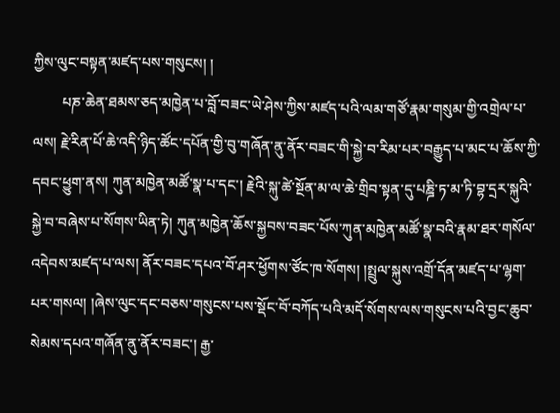ཀྱིས་ལུང་བསྟན་མཛད་པས་གསུངས། །
        པཎ་ཆེན་ཐམས་ཅད་མཁྱེན་པ་བློ་བཟང་ཡེ་ཤེས་ཀྱིས་མཛད་པའི་ལམ་གཙོ་རྣམ་གསུམ་གྱི་འགྲེལ་པ་ལས། རྗེ་རིན་པོ་ཆེ་འདི་ཉིད་ཚོང་དཔོན་གྱི་བུ་གཞོན་ནུ་ནོར་བཟང་གི་སྐྱེ་བ་རིམ་པར་བརྒྱུད་པ་མང་པ་ཆོས་ཀྱི་དབང་ཕྱུག་ནས། ཀུན་མཁྱེན་མཚོ་སྣ་པ་དང་། རྗེའི་སྐུ་ཚེ་སྔོན་མ་ལ་ཆེ་གྲིབ་སྟན་དུ་པཎྜི་ཏ་མ་ཏི་བྷ་དྲར་སྐུའི་སྐྱེ་བ་བཞེས་པ་སོགས་ཡིན་ཏེ། ཀུན་མཁྱེན་ཆོས་སྐྱབས་བཟང་པོས་ཀུན་མཁྱེན་མཚོ་སྣ་བའི་རྣམ་ཐར་གསོལ་འདེབས་མཛད་པ་ལས། ནོར་བཟང་དཔའ་བོ་ཤར་ཕྱོགས་ཙོང་ཁ་སོགས། །སྤྲུལ་སྐུས་འགྲོ་དོན་མཛད་པ་ལྷག་པར་གསལ། །ཞེས་ལུང་དང་བཅས་གསུངས་པས་སྡོང་བོ་བཀོད་པའི་མདོ་སོགས་ལས་གསུངས་པའི་བྱང་ཆུབ་སེམས་དཔའ་གཞོན་ནུ་ནོར་བཟང་། རྒྱ་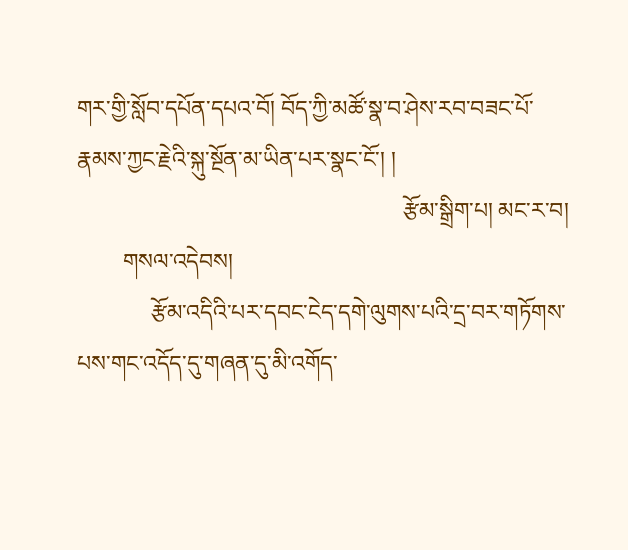གར་གྱི་སློབ་དཔོན་དཔའ་བོ། བོད་ཀྱི་མཚོ་སྣ་བ་ཤེས་རབ་བཟང་པོ་རྣམས་ཀྱང་རྗེའི་སྐུ་སྔོན་མ་ཡིན་པར་སྣང་ངོ་། །
                                                         རྩོམ་སྒྲིག་པ། མང་ར་བ།
        གསལ་འདེབས།
             རྩོམ་འདིའི་པར་དབང་ངེད་དགེ་ལུགས་པའི་དྲ་བར་གཏོགས་པས་གང་འདོད་དུ་གཞན་དུ་མི་འགོད་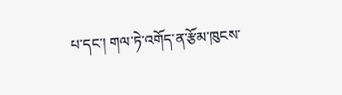པ་དང་། གལ་ཏེ་འགོད་ན་རྩོམ་ཁུངས་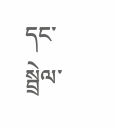དང་སྦྲེལ་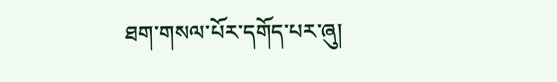ཐག་གསལ་པོར་དགོད་པར་ཞུ།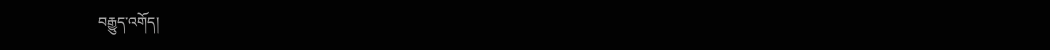བརྒྱུད་འགོད།